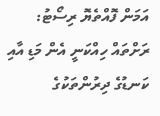އަމަން ފޮއްތެޔޮ ރިސޯޓު: ރަށްތައް ހިއްކަނީ އެން މަޑި އާއި ކަނޑުގެ ދިރުންތަކުގެ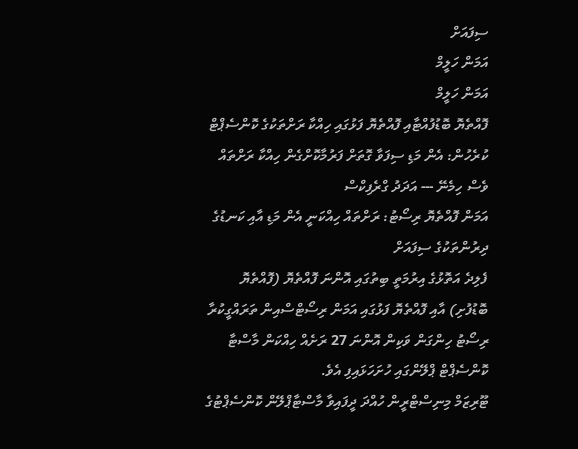ސިފައަށް
އަމަން ހަލީމް
އަމަން ހަލީމް
ފޮއްތެޔޮ ބޮޑުފުއްޓާއި ފޮއްތެޔޮ ފަޅުގައި ހިއްކާ ރަށްތަކުގެ ކޮންސެޕްޓް ކުރެހުން: އެން މަޑި ސިފަވާ ގޮތަށް ފަރުމާކޮށްގެން ހިއްކާ ރަށްތައް ވެސް ހިމެނޭ --- އަދަދު ގްރެފިކްސް
އަމަން ފޮއްތެޔޮ ރިސޯޓު: ރަށްތައް ހިއްކަނީ އެން މަޑި އާއި ކަނޑުގެ ދިރުންތަކުގެ ސިފައަށް
ފެލިދެ އަތޮޅުގެ އިރުމަތީ ބިތުގައި އޮންނަ ފޮއްތެޔޮ (ފޮއްތެޔޮ ބޮޑުފުށި) އާއި ފޮއްތެޔޮ ފަޅުގައި އަމަން ރިސޯޓްސްއިން ތަރައްގީކުރާ ރިސޯޓު ހިންގަން ވަކިން އޮންނަ 27 ރަށެއް ހިއްކަން މާސްޓާ ކޮންސެޕްޓް ޕްލޭންގައި ހުށަހަޅައިފި އެވެ.
ޓޫރިޒަމް މިނިސްޓްރީން ހުއްދަ ދީފައިވާ މާސްޓާޕްލޭން ކޮންސެޕްޓުގެ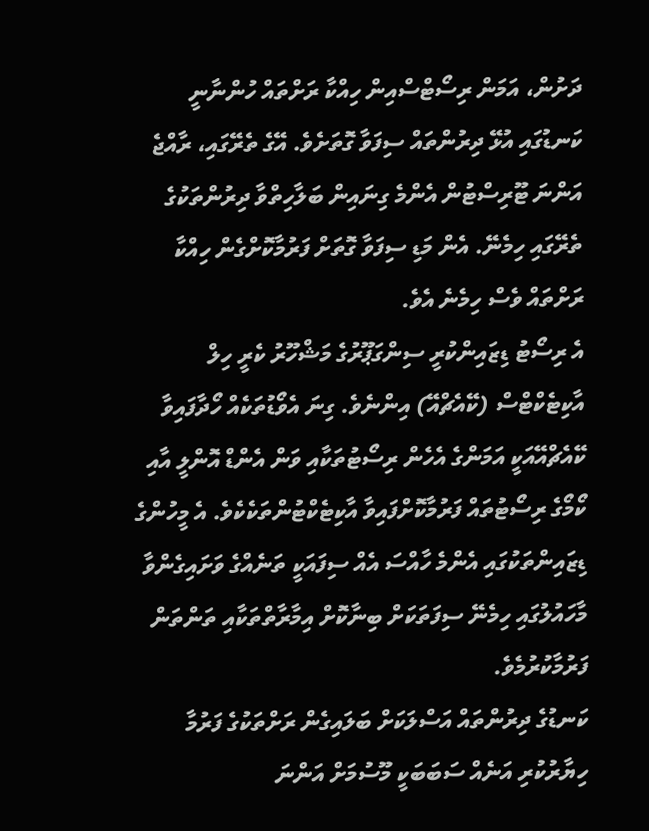ދަށުން، އަމަން ރިސޯޓްސްއިން ހިއްކާ ރަށްތައް ހުންނާނީ ކަނޑުގައި އުޅޭ ދިރުންތައް ސިފަވާ ގޮތަށެވެ. އޭގެ ތެރޭގައި، ރާއްޖެ އަންނަ ޓޫރިސްޓުން އެންމެ ގިނައިން ބަލާހިތްވާ ދިރުންތަކުގެ ތެރޭގައި ހިމެނޭ. އެން މަޑި ސިފަވާ ގޮތަށް ފަރުމާކޮށްގެން ހިއްކާ ރަށްތައް ވެސް ހިމެނެ އެވެ.
އެ ރިސޯޓު ޑިޒައިންކުރީ ސިންގަޕޫރުގެ މަޝްހޫރު ކެރީ ހިލް އާކިޓެކްޓްސް (ކޭއެޗްއޭ) އިންނެވެ. ގިނަ އެވޯޑުތަކެއް ހޯދާފައިވާ ކޭއެޗްއޭއަކީ އަމަންގެ އެހެން ރިސޯޓުތަކާއި ވަން އެންޑް އޮންލީ އާއި ކޯމޯގެ ރިސޯޓުތައް ފަރުމާކޮށްފައިވާ އާކިޓެކްޓުންތަކެކެވެ. އެ މީހުންގެ ޑިޒައިންތަކުގައި އެންމެ ހާއްސަ އެއް ސިފައަކީ ތަނެއްގެ ވަށައިގެންވާ މާހައުލުގައި ހިމެނޭ ސިފަތަކަށް ބިނާކޮށް އިމާރާތްތަކާއި ތަންތަން ފަރުމާކުރުމެވެ.
ކަނޑުގެ ދިރުންތައް އަސްލަކަށް ބަލައިގެން ރަށްތަކުގެ ފަރުމާ ހިޔާރުކުރި އަނެއް ސަބަބަކީ މޫސުމަށް އަންނަ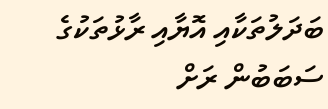ބަދަލުތަކާއި އޮޔާއި ރާޅުތަކުގެ ސަބަބުން ރަށް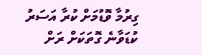ގިރުމާ ވޮޑުމަށް ކުރާ އަސަރު ކުޑަވާނެ ގޮތަކަށް ރަށް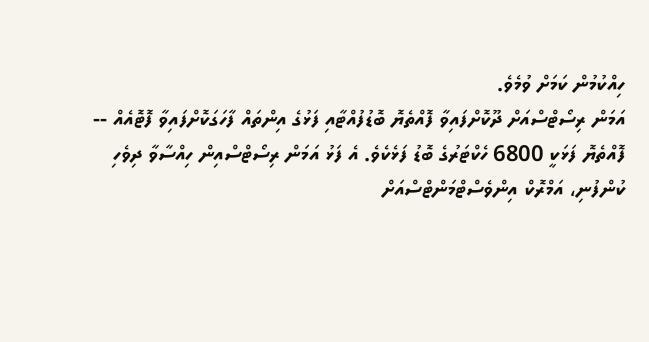ހިއްކުމުން ކަމަށް ވުމެވެ.
އަމަން ރިސޯޓްސްއަށް ދޫކޮށްފައިވާ ފޮއްތެޔޮ ބޮޑުފުއްޓާއި ފަޅުގެ އިންތައް ފާހަގަކޮށްފައިވާ ފޮޓޮއެއް --
ފޮއްތެޔޮ ފަޅަކީ 6800 ހެކްޓަރުގެ ބޮޑު ފަޅެކެވެ. އެ ފަޅު އަމަން ރިސޯޓްސްއިން ހިއްސާވާ ދިވެހި ކުންފުނި، އަމްރޮކް އިންވެސްޓްމަންޓްސްއަށް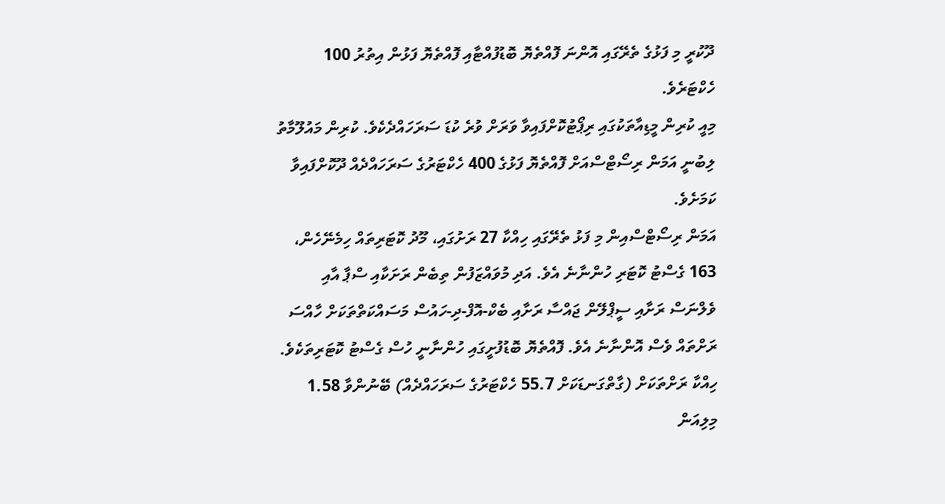ދޫކުރީ މި ފަޅުގެ ތެރޭގައި އޮންނަ ފޮއްތެޔޮ ބޮޑުފުއްޓާއި ފޮއްތެޔޮ ފަޅުން އިތުރު 100 ހެކްޓަރެވެ.
މިއީ ކުރިން މީޑިއާތަކުގައި ރިޕޯޓުކޮށްފައިވާ ވަރަށް ވުރެ ކުޑަ ސަރަހައްދެކެވެ. ކުރިން މައުލޫމާތު ލިބުނީ އަމަން ރިސޯޓްސްއަށް ފޮއްތެޔޮ ފަޅުގެ 400 ހެކްޓަރުގެ ސަރަހައްދެއް ދޫކޮށްފައިވާ ކަމަށެވެ.
އަމަން ރިސޯޓްސްއިން މި ފަޅު ތެރޭގައި ހިއްކާ 27 ރަށުގައި، މޫދު ކޮޓަރިތައް ހިމެނޭހެން، 163 ގެސްޓު ކޮޓަރި ހުންނާނެ އެވެ. އަދި މުވައްޒަފުން ތިބެން ރަށަކާއި ސްޕާ އާއި ވެލްނަސް ރަށާއި ސީޕްލޭން ޖައްސާ ރަށާއި ބެކް-އޮފް-ދި-ހައުސް މަސައްކަތްތަކަށް ހާއްސަ ރަށްތައް ވެސް އޮންނާނެ އެވެ. ފޮއްތެޔޮ ބޮޑުފުށީގައި ހުންނާނީ ހުސް ގެސްޓު ކޮޓަރިތަކެވެ.
ހިއްކާ ރަށްތަކަށް (ގާތްގަނޑަކަށް 55.7 ހެކްޓަރުގެ ސަރަހައްދެއް) ބޭނުންވާ 1.58 މިލިއަން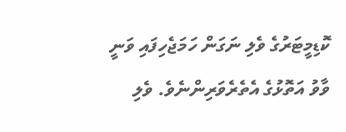ކޮޑިމީޓަރުގެ ވެލި ނަގަން ހަމަޖެހިފައި ވަނީ ވާވު އަތޮޅުގެ އެތެރެވަރިންނެވެ. ވެލި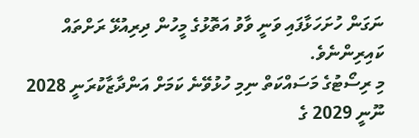ނަގަން ހުށަހަޅާފައި ވަނީ ވާވު އަތޮޅުގެ މީހުން ދިރިއުޅޭ ރަށްތައް ކައިރިންނެވެ.
މި ރިސޯޓުގެ މަސައްކަތް ނިމި ހުޅުވޭނެ ކަމަށް އަންދާޒާކުރަނީ 2028 ނޫނީ 2029 ގެ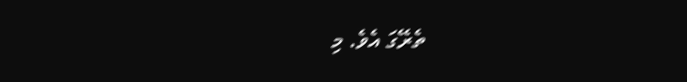ތެރޭގަ އެވެ. މި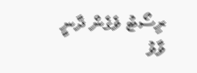ރިސޯޓު ވެގެން ދާނީ ވާވު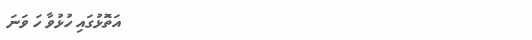އަތޮޅުގައި ހުޅުވާ ހަ ވަނަ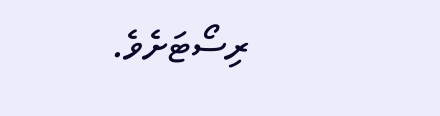ރިސޯޓަށެވެ.